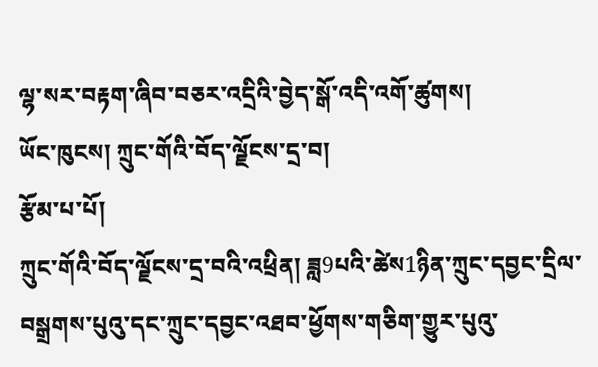ལྷ་སར་བརྟག་ཞིབ་བཅར་འདྲིའི་བྱེད་སྒོ་འདི་འགོ་ཚུགས།
ཡོང་ཁུངས། ཀྲུང་གོའི་བོད་ལྗོངས་དྲ་བ།
རྩོམ་པ་པོ།
ཀྲུང་གོའི་བོད་ལྗོངས་དྲ་བའི་འཕྲིན། ཟླ9པའི་ཚེས1ཉིན་ཀྲུང་དབྱང་དྲིལ་བསྒྲགས་པུའུ་དང་ཀྲུང་དབྱང་འཐབ་ཕྱོགས་གཅིག་གྱུར་པུའུ་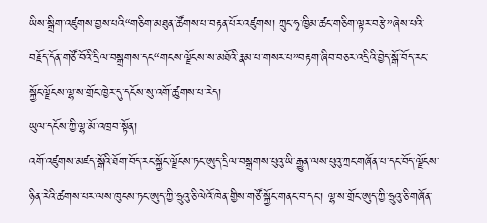ཡིས་སྒྲིག་འཛུགས་བྱས་པའི“གཅིག་མཐུན་ཚོགས་པ་བརྟན་པོར་འཛུགས། ཀྲུང་ཧྭ་ཁྱིམ་ཚང་གཅིག་ལྟར་བརྩེ”ཞེས་པའི་བརྗོད་དོན་གཙོ་བོའི་དྲིལ་བསྒྲགས་དང“གངས་ལྗོངས་ས་མཐོའི་རྣམ་པ་གསར་པ”བརྟག་ཞིབ་བཅར་འདྲིའི་བྱེད་སྒོ་བོད་རང་སྐྱོང་ལྗོངས་ལྷ་ས་གྲོང་ཁྱེར་དུ་དངོས་སུ་འགོ་ཚུགས་པ་རེད།
ཡུལ་དངོས་ཀྱི་ལྷ་མོ་འཁྲབ་སྟོན།
འགོ་འཛུགས་མཛད་སྒོའི་ཐོག་བོད་རང་སྐྱོང་ལྗོངས་ཏང་ཨུད་དྲིལ་བསྒྲགས་པུའུ་ཡི་རྒྱུན་ལས་པུའུ་ཀྲང་གཞོན་པ་དང་བོད་ལྗོངས་ཉིན་རེའི་ཚགས་པར་ལས་ཁུངས་ཏང་ཨུད་ཀྱི་ཧྲུའུ་ཅི་ལེའོ་ཁེན་གྱིས་གཙོ་སྐྱོང་གནང་བ་དང་། ལྷ་ས་གྲོང་ཨུད་ཀྱི་ཧྲུའུ་ཅི་གཞོན་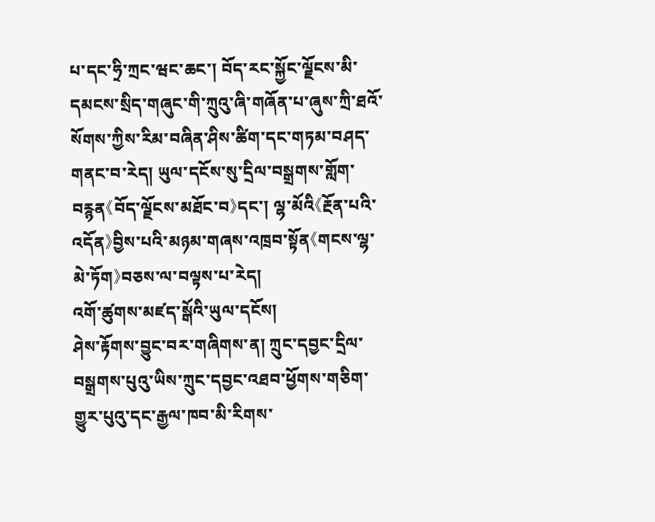པ་དང་ཧྲི་ཀྲང་ཝང་ཆང་། བོད་རང་སྐྱོང་ལྗོངས་མི་དམངས་སྲིད་གཞུང་གི་ཀྲུའུ་ཞི་གཞོན་པ་ཞུས་ཀྲི་ཐའོ་སོགས་ཀྱིས་རིམ་བཞིན་ཤིས་ཚིག་དང་གཏམ་བཤད་གནང་བ་རེད། ཡུལ་དངོས་སུ་དྲིལ་བསྒྲགས་གློག་བརྙན《བོད་ལྗོངས་མཐོང་བ》དང་། ལྷ་མོའི《རྔོན་པའི་འདོན》བྱིས་པའི་མཉམ་གཞས་འཁྲབ་སྟོན《གངས་ལྷ་མེ་ཏོག》བཅས་ལ་བལྟས་པ་རེད།
འགོ་ཚུགས་མཛད་སྒོའི་ཡུལ་དངོས།
ཤེས་རྟོགས་བྱུང་བར་གཞིགས་ན། ཀྲུང་དབྱང་དྲིལ་བསྒྲགས་པུའུ་ཡིས་ཀྲུང་དབྱང་འཐབ་ཕྱོགས་གཅིག་གྱུར་པུའུ་དང་རྒྱལ་ཁབ་མི་རིགས་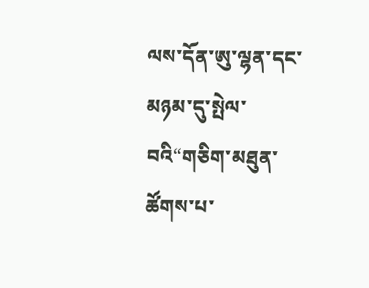ལས་དོན་ཨུ་ལྷན་དང་མཉམ་དུ་སྤེལ་བའི“གཅིག་མཐུན་ཚོགས་པ་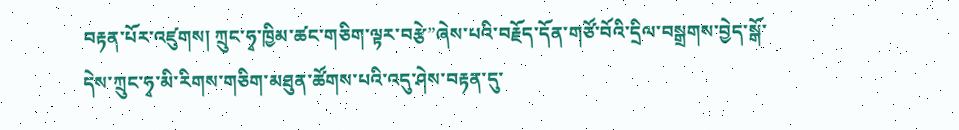བརྟན་པོར་འཛུགས། ཀྲུང་ཧྭ་ཁྱིམ་ཚང་གཅིག་ལྟར་བརྩེ”ཞེས་པའི་བརྗོད་དོན་གཙོ་བོའི་དྲིལ་བསྒྲགས་བྱེད་སྒོ་དེས་ཀྲུང་ཧྭ་མི་རིགས་གཅིག་མཐུན་ཚོགས་པའི་འདུ་ཤེས་བརྟན་དུ་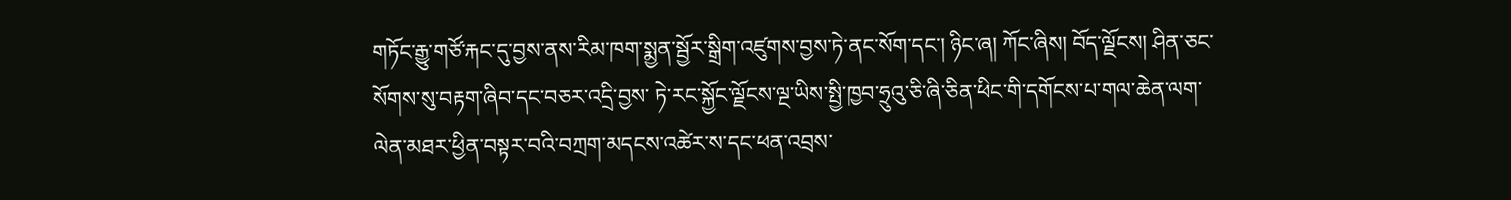གཏོང་རྒྱུ་གཙོ་རྐང་དུ་བྱས་ནས་རིམ་ཁག་སྨྱན་སྦྱོར་སྒྲིག་འཛུགས་བྱས་ཏེ་ནང་སོག་དང་། ཉིང་ཞ། ཀོང་ཞིས། བོད་ལྗོངས། ཤིན་ཅང་སོགས་སུ་བརྟག་ཞིབ་དང་བཅར་འདྲི་བྱས་ ཏེ་རང་སྐྱོང་ལྗོངས་ལྔ་ཡིས་སྤྱི་ཁྱབ་ཧྲུའུ་ཅི་ཞི་ཅིན་ཕིང་གི་དགོངས་པ་གལ་ཆེན་ལག་ལེན་མཐར་ཕྱིན་བསྟར་བའི་བཀྲག་མདངས་འཚེར་ས་དང་ཕན་འབྲས་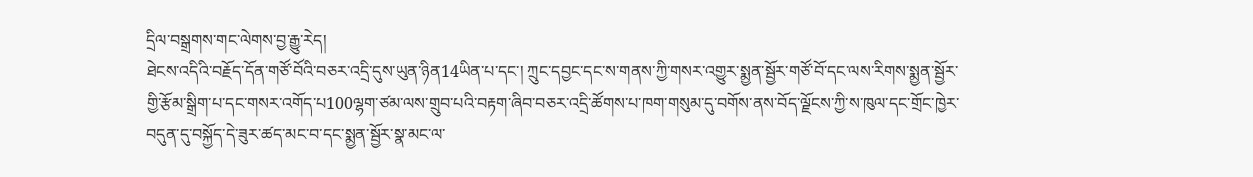དྲིལ་བསྒྲགས་གང་ལེགས་བྱ་རྒྱུ་རེད།
ཐེངས་འདིའི་བརྗོད་དོན་གཙོ་བོའི་བཅར་འདྲི་དུས་ཡུན་ཉིན14ཡིན་པ་དང་། ཀྲུང་དབྱང་དང་ས་གནས་ཀྱི་གསར་འགྱུར་སྨྱན་སྦྱོར་གཙོ་བོ་དང་ལས་རིགས་སྨྱན་སྦྱོར་གྱི་རྩོམ་སྒྲིག་པ་དང་གསར་འགོད་པ100ལྷག་ཙམ་ལས་གྲུབ་པའི་བརྟག་ཞིབ་བཅར་འདྲི་ཚོགས་པ་ཁག་གསུམ་དུ་བགོས་ནས་བོད་ལྗོངས་ཀྱི་ས་ཁུལ་དང་གྲོང་ཁྱེར་བདུན་དུ་བསྐྱོད་དེ་ཟུར་ཚད་མང་བ་དང་སྨྱན་སྦྱོར་སྣ་མང་ལ་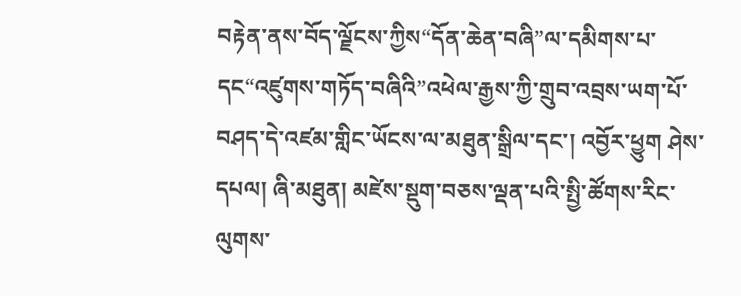བརྟེན་ནས་བོད་ལྗོངས་ཀྱིས“དོན་ཆེན་བཞི”ལ་དམིགས་པ་དང“འཛུགས་གཏོད་བཞིའི”འཕེལ་རྒྱས་ཀྱི་གྲུབ་འབྲས་ཡག་པོ་བཤད་དེ་འཛམ་གླིང་ཡོངས་ལ་མཐུན་སྒྲིལ་དང་། འབྱོར་ཕྱུག ཤེས་དཔལ། ཞི་མཐུན། མཛེས་སྡུག་བཅས་ལྡན་པའི་སྤྱི་ཚོགས་རིང་ལུགས་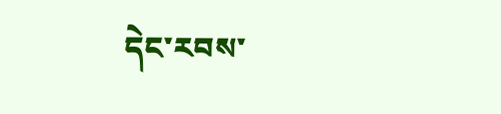དེང་རབས་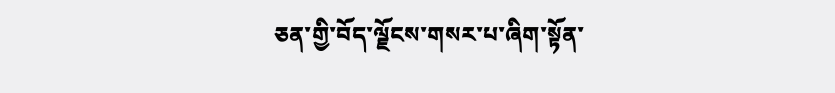ཅན་གྱི་བོད་ལྗོངས་གསར་པ་ཞིག་སྟོན་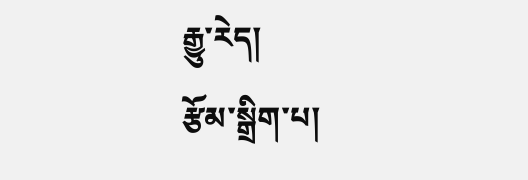རྒྱུ་རེད།
རྩོམ་སྒྲིག་པ།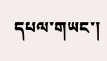དཔལ་གཡང་།